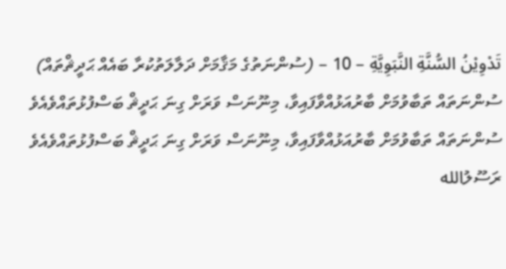تَدْوِيْنُ السُّنَّةِ النَّبَوِيَّةِ – 10 – (ސުންނަތުގެ މަޤާމަށް ދަލާލަތުކުރާ ބައެއް ޙަދީޘްތައް)
ސުންނަތައް ތަބާވުމަށް ބާރުއަޅުއްވާފައިވާ، މިނޫނަސް ވަރަށް ގިނަ ޙަދީޘް ބަސްފުޅުތައްވެއެވެ
ސުންނަތައް ތަބާވުމަށް ބާރުއަޅުއްވާފައިވާ، މިނޫނަސް ވަރަށް ގިނަ ޙަދީޘް ބަސްފުޅުތައްވެއެވެ
ރަސޫލުالله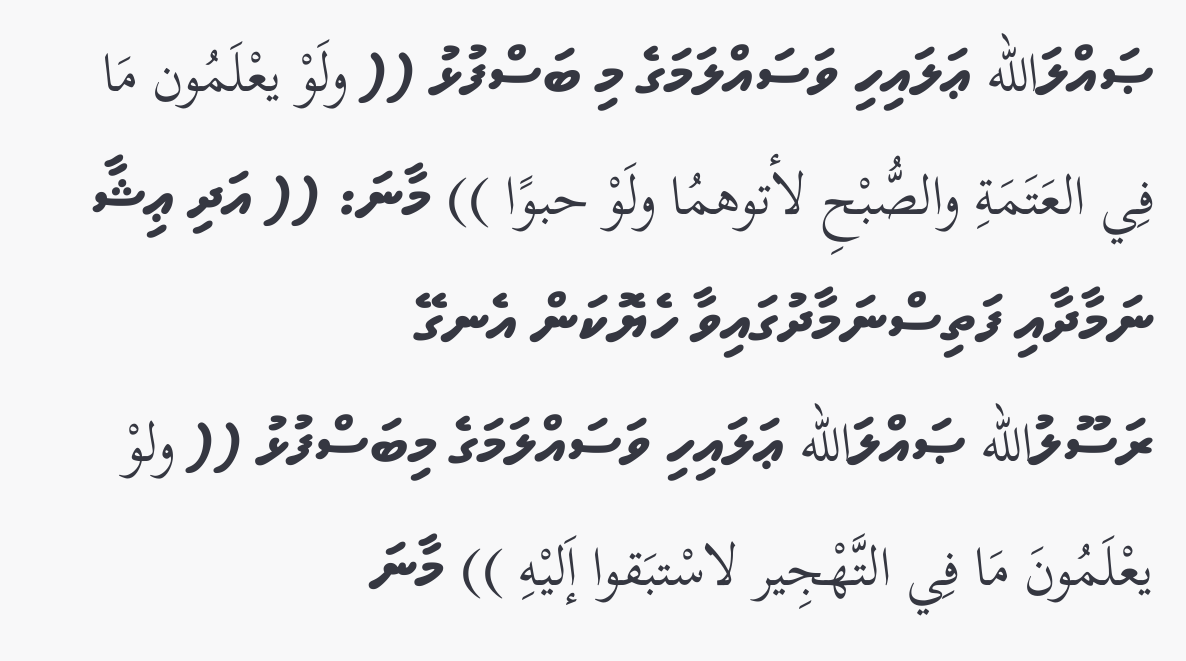ޞައްލަالله ޢަލައިހި ވަސައްލަމަގެ މި ބަސްފުޅު (( ولَوْ يعْلَمُون مَا فِي العَتَمَةِ والصُّبْحِ لأتوهمُا ولَوْ حبوًا )) މާނަ: (( އަދި ޢިޝާ ނަމާދާއި ފަތިސްނަމާދުގައިވާ ހެޔޮކަން އެނގޭ
ރަސޫލުالله ޞައްލަالله ޢަލައިހި ވަސައްލަމަގެ މިބަސްފުޅު (( ولوْ يعْلَمُونَ مَا فِي التَّهْجِير لاسْتبَقوا إَليْهِ )) މާނަ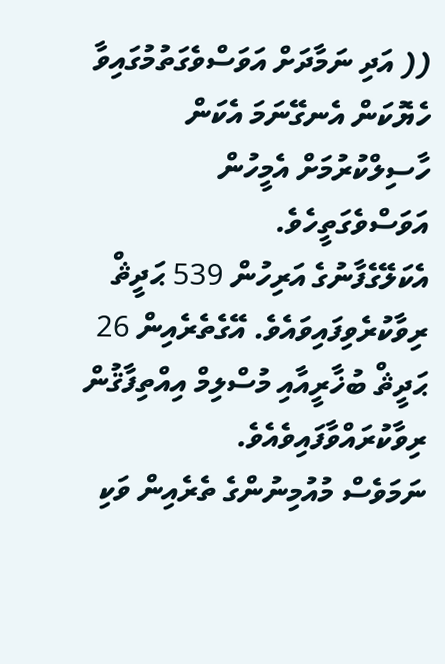(( އަދި ނަމާދަށް އަވަސްވެގަތުމުގައިވާ ހެޔޮކަން އެނގޭނަމަ އެކަން ހާސިލްކުރުމަށް އެމީހުން އަވަސްވެގަތީހެވެ.
އެކަލޭގެފާނުގެ އަރިހުން 539 ޙަދީޘް ރިވާކުރެވިފައިވައެވެ. އޭގެތެރެއިން 26 ޙަދީޘް ބުޚާރީއާއި މުސްލިމް އިއްތިފާޤުން ރިވާކުރައްވާފައިވެއެވެ.
ނަމަވެސް މުއުމިނުންގެ ތެރެއިން ވަކި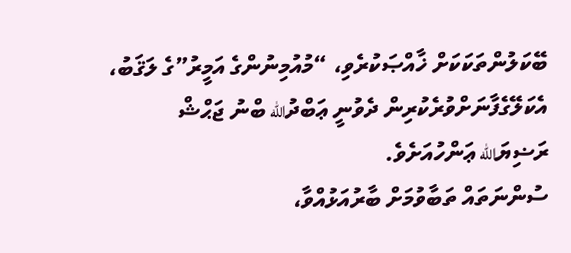ބޭކަލުންތަކަކަށް ޚާއްޞަކުރެވި، “މުއުމިނުންގެ އަމީރު”ގެ ލަޤަބު، އެކަލޭގެފާނަށްވުރެކުރިން ދެވުނީ ޢަބްދުالله ބްނު ޖަޙްޝް ރަޟިޔަالله ޢަންހުއަށެވެ.
ސުންނަތައް ތަބާވުމަށް ބާރުއަޅުއްވާ،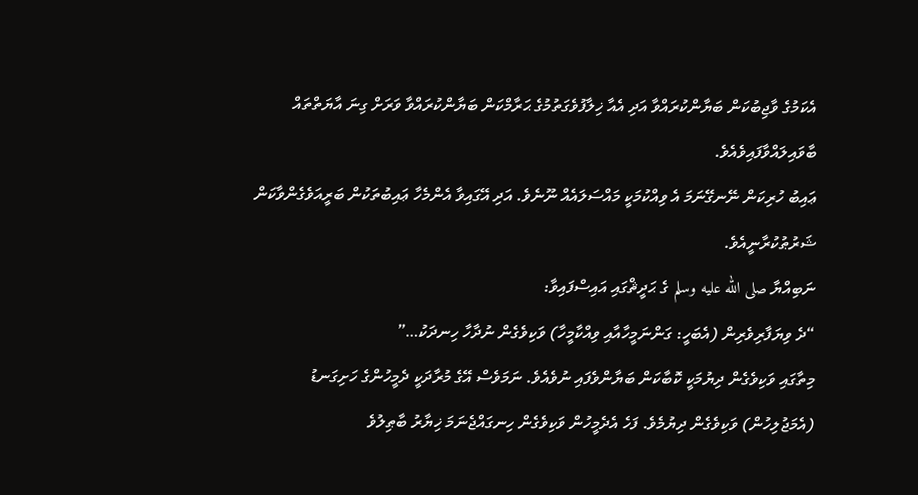އެކަމުގެ ވާޖިބުކަން ބަޔާންކުރައްވާ އަދި އެއާ ޚިލާފުވެގަތުމުގެ ޙަރާމްކަން ބަޔާންކުރައްވާ ވަރަށް ގިނަ އާޔަތްތައް ބާވައިލައްވާފައިވެއެވެ.
ޢައިބު ހުރިކަން ނޭނގޭނަމަ އެ ވިއްކުމަކީ މައްސަލައެއް ނޫނެވެ. އަދި އޭގައިވާ އެންމެހާ ޢައިބުތަކުން ބަރީއަވެގެންވާކަން ޝަރުޠުކުރާނީއެވެ.
ނަބިއްޔާ صلى الله عليه وسلم ގެ ޙަދީޘްގައި އައިސްފައިވާ:
“ދެ ވިޔަފާރިވެރިން (އެބަހީ: ގަންނަމީހާއާއި ވިއްކާމީހާ) ވަކިވެގެން ނުދާހާ ހިނދަކު…”
މިތާގައި ވަކިވެގެން ދިޔުމަކީ ކޮބާކަން ބަޔާންވެފައި ނުވެއެވެ. ނަމަވެސް އޭގެ މުރާދަކީ ދެމީހުންގެ ހަށިގަނޑު (އެމަޖުލިހުން) ވަކިވެގެން ދިޔުމެވެ. ފަހެ އެދެމީހުން ވަކިވެގެން ހިނގައްޖެނަމަ ޚިޔާރު ބާޠިލުވެ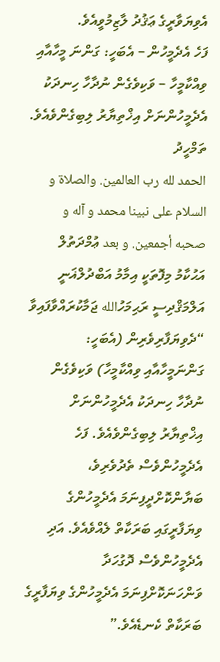އެވިޔަވާރީގެ ޢަޤުދު ލާޒިމުވީއެވެ.
ފަހެ އެދެމީހުން – އެބަހީ: ގަންނަ މީހާއާއި ވިއްކާމީހާ – ވަކިވެގެން ނުދާހާ ހިނދަކު އެދެމީހުންނަށް އިޚްތިޔާރު ލިބިގެންވެއެވެ.
ތަމްހީދު
الحمد لله رب العالمين. والصلاة و السلام على نبينا محمد و آله و صحبه أجمعين. و بعد ޢުމްދަތުލް އަޙުކާމު މިފޮތަކީ އިމާމު އަބްދުލްޣަނީ އަލްމަޤްދިސީ ރަޙިމަހުالله ޖަމާކުރައްވާފައިވާ
“ދެވިޔަފާރިވެރިން (އެބަހީ: ގަންނަމީހާއާއި ވިއްކާމީހާ) ވަކިވެގެން ނުދާހާ ހިނދަކު އެދެމީހުންނަށް އިޚްތިޔާރު ލިބިގެންވެއެވެ. ފަހެ އެދެމީހުންވެސް ތެދުވެރިވެ، ބަޔާންކޮށްދީފިނަމަ އެދެމީހުންގެ ވިޔަފާރީގައި ބަރަކާތް ލެއްވެއެވެ. އަދި އެދެމީހުންވެސް ދޮގުހަދާ ވަންހަނަކޮށްފިނަމަ އެދެމީހުންގެ ވިޔަފާރީގެ ބަރަކާތް ކެނޑެއެވެ.”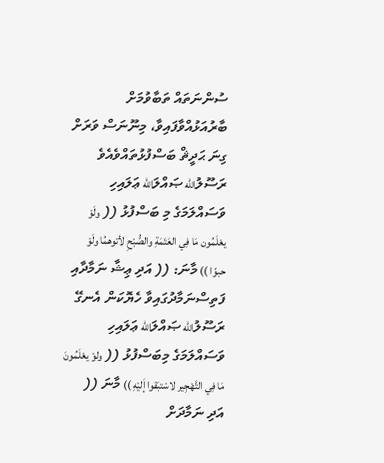ސުންނަތައް ތަބާވުމަށް ބާރުއަޅުއްވާފައިވާ، މިނޫނަސް ވަރަށް ގިނަ ޙަދީޘް ބަސްފުޅުތައްވެއެވެ
ރަސޫލުالله ޞައްލަالله ޢަލައިހި ވަސައްލަމަގެ މި ބަސްފުޅު (( ولَوْ يعْلَمُون مَا فِي العَتَمَةِ والصُّبْحِ لأتوهمُا ولَوْ حبوًا )) މާނަ: (( އަދި ޢިޝާ ނަމާދާއި ފަތިސްނަމާދުގައިވާ ހެޔޮކަން އެނގޭ
ރަސޫލުالله ޞައްލަالله ޢަލައިހި ވަސައްލަމަގެ މިބަސްފުޅު (( ولوْ يعْلَمُونَ مَا فِي التَّهْجِير لاسْتبَقوا إَليْهِ )) މާނަ (( އަދި ނަމާދަށް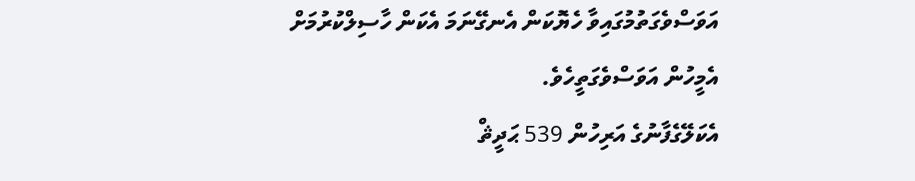އަވަސްވެގަތުމުގައިވާ ހެޔޮކަން އެނގޭނަމަ އެކަން ހާސިލްކުރުމަށް އެމީހުން އަވަސްވެގަތީހެވެ.
އެކަލޭގެފާނުގެ އަރިހުން 539 ޙަދީޘް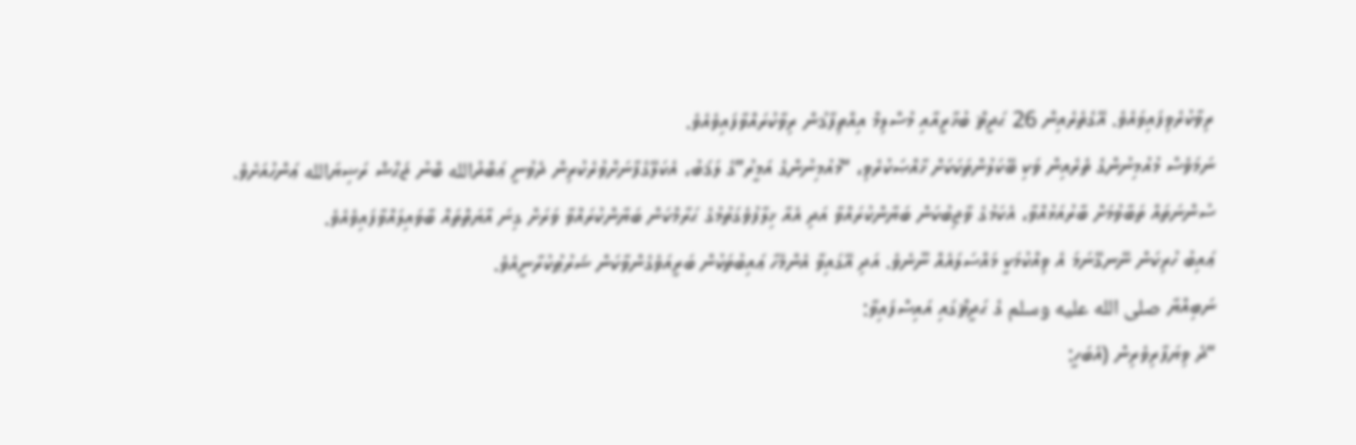ރިވާކުރެވިފައިވައެވެ. އޭގެތެރެއިން 26 ޙަދީޘް ބުޚާރީއާއި މުސްލިމް އިއްތިފާޤުން ރިވާކުރައްވާފައިވެއެވެ.
ނަމަވެސް މުއުމިނުންގެ ތެރެއިން ވަކި ބޭކަލުންތަކަކަށް ޚާއްޞަކުރެވި، “މުއުމިނުންގެ އަމީރު”ގެ ލަޤަބު، އެކަލޭގެފާނަށްވުރެކުރިން ދެވުނީ ޢަބްދުالله ބްނު ޖަޙްޝް ރަޟިޔަالله ޢަންހުއަށެވެ.
ސުންނަތައް ތަބާވުމަށް ބާރުއަޅުއްވާ، އެކަމުގެ ވާޖިބުކަން ބަޔާންކުރައްވާ އަދި އެއާ ޚިލާފުވެގަތުމުގެ ޙަރާމްކަން ބަޔާންކުރައްވާ ވަރަށް ގިނަ އާޔަތްތައް ބާވައިލައްވާފައިވެއެވެ.
ޢައިބު ހުރިކަން ނޭނގޭނަމަ އެ ވިއްކުމަކީ މައްސަލައެއް ނޫނެވެ. އަދި އޭގައިވާ އެންމެހާ ޢައިބުތަކުން ބަރީއަވެގެންވާކަން ޝަރުޠުކުރާނީއެވެ.
ނަބިއްޔާ صلى الله عليه وسلم ގެ ޙަދީޘްގައި އައިސްފައިވާ:
“ދެ ވިޔަފާރިވެރިން (އެބަހީ: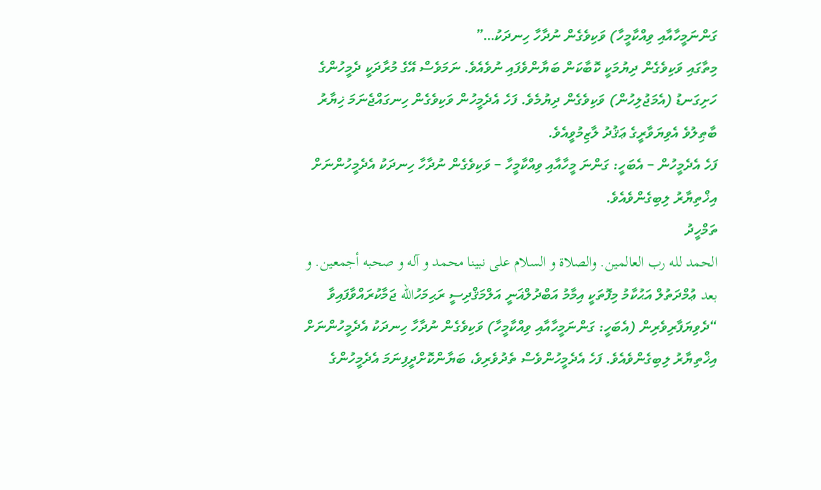ގަންނަމީހާއާއި ވިއްކާމީހާ) ވަކިވެގެން ނުދާހާ ހިނދަކު…”
މިތާގައި ވަކިވެގެން ދިޔުމަކީ ކޮބާކަން ބަޔާންވެފައި ނުވެއެވެ. ނަމަވެސް އޭގެ މުރާދަކީ ދެމީހުންގެ ހަށިގަނޑު (އެމަޖުލިހުން) ވަކިވެގެން ދިޔުމެވެ. ފަހެ އެދެމީހުން ވަކިވެގެން ހިނގައްޖެނަމަ ޚިޔާރު ބާޠިލުވެ އެވިޔަވާރީގެ ޢަޤުދު ލާޒިމުވީއެވެ.
ފަހެ އެދެމީހުން – އެބަހީ: ގަންނަ މީހާއާއި ވިއްކާމީހާ – ވަކިވެގެން ނުދާހާ ހިނދަކު އެދެމީހުންނަށް އިޚްތިޔާރު ލިބިގެންވެއެވެ.
ތަމްހީދު
الحمد لله رب العالمين. والصلاة و السلام على نبينا محمد و آله و صحبه أجمعين. و بعد ޢުމްދަތުލް އަޙުކާމު މިފޮތަކީ އިމާމު އަބްދުލްޣަނީ އަލްމަޤްދިސީ ރަޙިމަހުالله ޖަމާކުރައްވާފައިވާ
“ދެވިޔަފާރިވެރިން (އެބަހީ: ގަންނަމީހާއާއި ވިއްކާމީހާ) ވަކިވެގެން ނުދާހާ ހިނދަކު އެދެމީހުންނަށް އިޚްތިޔާރު ލިބިގެންވެއެވެ. ފަހެ އެދެމީހުންވެސް ތެދުވެރިވެ، ބަޔާންކޮށްދީފިނަމަ އެދެމީހުންގެ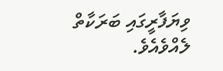ވިޔަފާރީގައި ބަރަކާތް ލެއްވެއެވެ.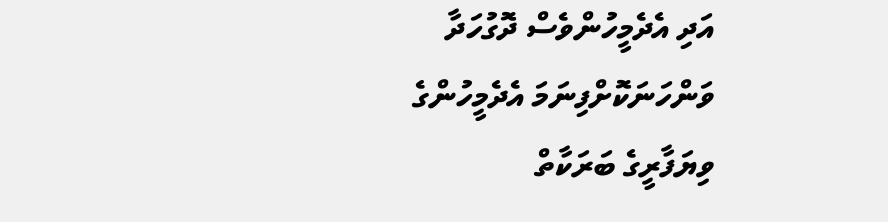އަދި އެދެމީހުންވެސް ދޮގުހަދާ ވަންހަނަކޮށްފިނަމަ އެދެމީހުންގެ ވިޔަފާރީގެ ބަރަކާތް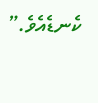ކެނޑެއެވެ.”